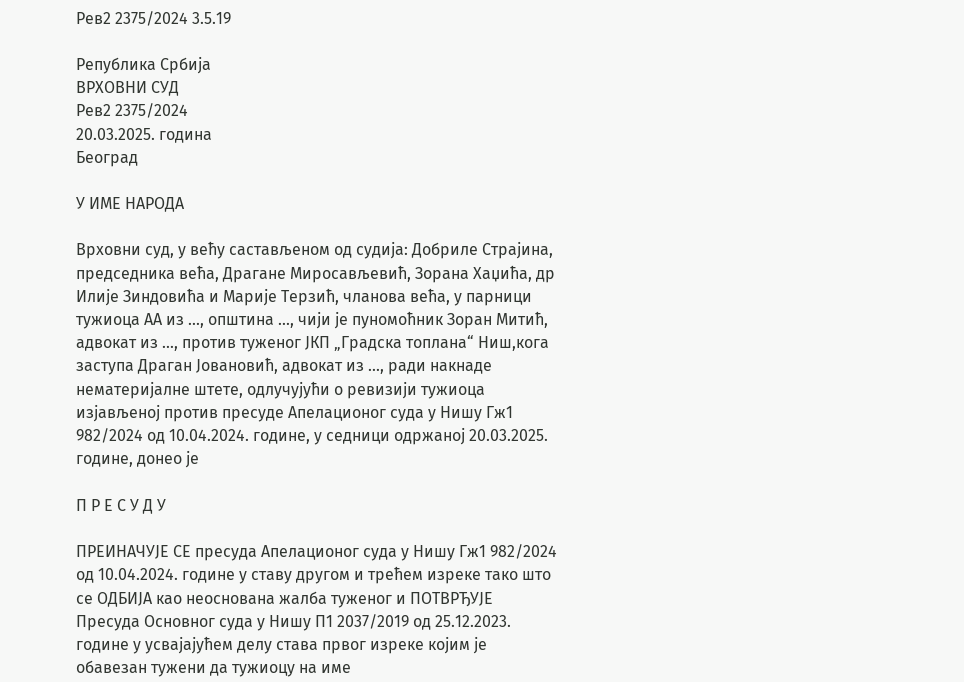Рев2 2375/2024 3.5.19

Република Србија
ВРХОВНИ СУД
Рев2 2375/2024
20.03.2025. година
Београд

У ИМЕ НАРОДА

Врховни суд, у већу састављеном од судија: Добриле Страјина, председника већа, Драгане Миросављевић, Зорана Хаџића, др Илије Зиндовића и Марије Терзић, чланова већа, у парници тужиоца АА из ..., општина ..., чији је пуномоћник Зоран Митић, адвокат из ..., против туженог ЈКП „Градска топлана“ Ниш,кога заступа Драган Јовановић, адвокат из ..., ради накнаде нематеријалне штете, одлучујући о ревизији тужиоца изјављеној против пресуде Апелационог суда у Нишу Гж1 982/2024 од 10.04.2024. године, у седници одржаној 20.03.2025. године, донео је

П Р Е С У Д У

ПРЕИНАЧУЈЕ СЕ пресуда Апелационог суда у Нишу Гж1 982/2024 од 10.04.2024. године у ставу другом и трећем изреке тако што се ОДБИЈА као неоснована жалба туженог и ПОТВРЂУЈЕ Пресуда Основног суда у Нишу П1 2037/2019 од 25.12.2023. године у усвајајућем делу става првог изреке којим је обавезан тужени да тужиоцу на име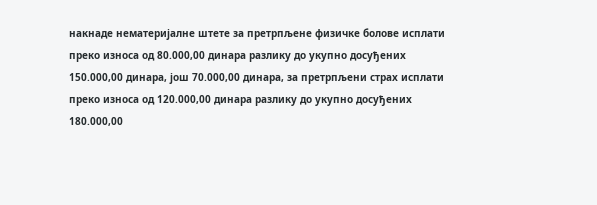накнаде нематеријалне штете за претрпљене физичке болове исплати преко износа од 80.000,00 динара разлику до укупно досуђених 150.000,00 динара, још 70.000,00 динара, за претрпљени страх исплати преко износа од 120.000,00 динара разлику до укупно досуђених 180.000,00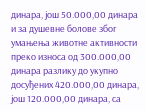динара, још 50.000,00 динара и за душевне болове због умањења животне активности преко износа од 300.000,00 динара разлику до укупно досуђених 420.000,00 динара, још 120.000,00 динара, са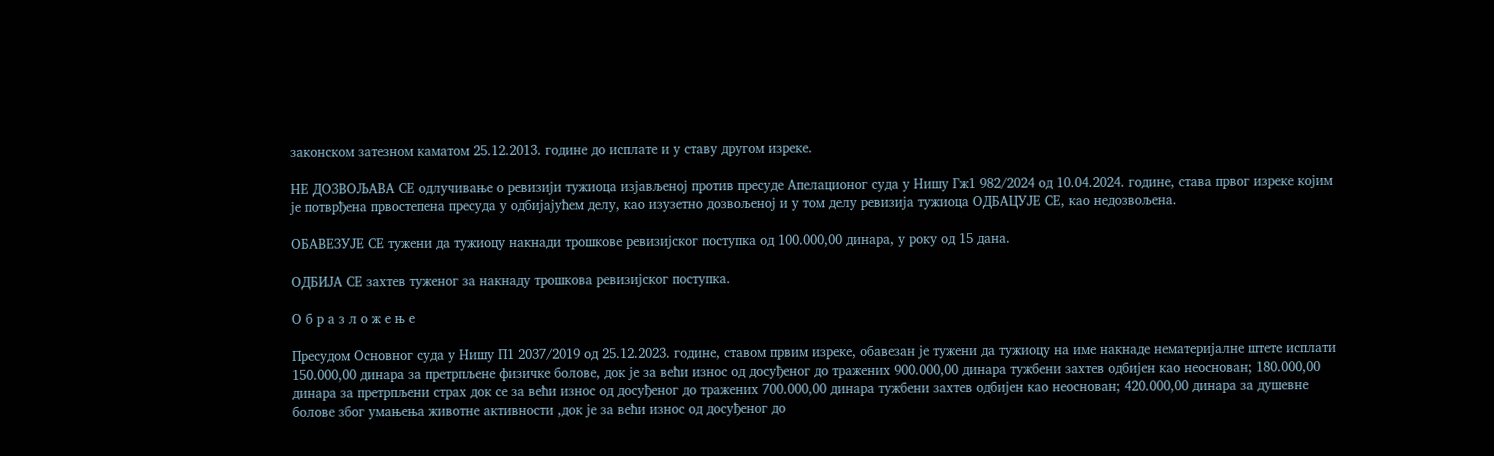законском затезном каматом 25.12.2013. године до исплате и у ставу другом изреке.

НЕ ДОЗВОЉАВА СЕ одлучивање о ревизији тужиоца изјављеној против пресуде Апелационог суда у Нишу Гж1 982/2024 од 10.04.2024. године, става првог изреке којим је потврђена првостепена пресуда у одбијајућем делу, као изузетно дозвољеној и у том делу ревизија тужиоца ОДБАЦУЈЕ СЕ, као недозвољена.

ОБАВЕЗУЈЕ СЕ тужени да тужиоцу накнади трошкове ревизијског поступка од 100.000,00 динара, у року од 15 дана.

ОДБИЈА СЕ захтев туженог за накнаду трошкова ревизијског поступка.

О б р а з л о ж е њ е

Пресудом Основног суда у Нишу П1 2037/2019 од 25.12.2023. године, ставом првим изреке, обавезан је тужени да тужиоцу на име накнаде нематеријалне штете исплати 150.000,00 динара за претрпљене физичке болове, док је за већи износ од досуђеног до тражених 900.000,00 динара тужбени захтев одбијен као неоснован; 180.000,00 динара за претрпљени страх док се за већи износ од досуђеног до тражених 700.000,00 динара тужбени захтев одбијен као неоснован; 420.000,00 динара за душевне болове због умањења животне активности ,док је за већи износ од досуђеног до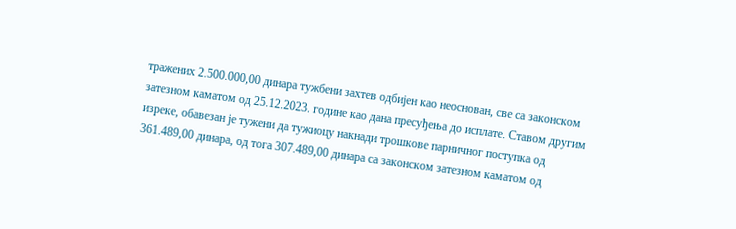тражених 2.500.000,00 динара тужбени захтев одбијен као неоснован, све са законском затезном каматом од 25.12.2023. године као дана пресуђења до исплате. Ставом другим изреке, обавезан је тужени да тужиоцу накнади трошкове парничног поступка од 361.489,00 динара, од тога 307.489,00 динара са законском затезном каматом од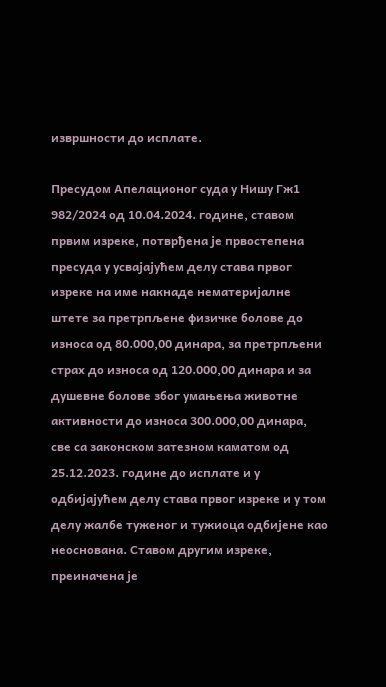извршности до исплате.

Пресудом Апелационог суда у Нишу Гж1 982/2024 од 10.04.2024. године, ставом првим изреке, потврђена је првостепена пресуда у усвајајућем делу става првог изреке на име накнаде нематеријалне штете за претрпљене физичке болове до износа од 80.000,00 динара, за претрпљени страх до износа од 120.000,00 динара и за душевне болове због умањења животне активности до износа 300.000,00 динара, све са законском затезном каматом од 25.12.2023. године до исплате и у одбијајућем делу става првог изреке и у том делу жалбе туженог и тужиоца одбијене као неоснована. Ставом другим изреке, преиначена је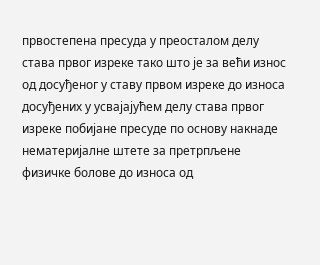првостепена пресуда у преосталом делу става првог изреке тако што је за већи износ од досуђеног у ставу првом изреке до износа досуђених у усвајајућем делу става првог изреке побијане пресуде по основу накнаде нематеријалне штете за претрпљене физичке болове до износа од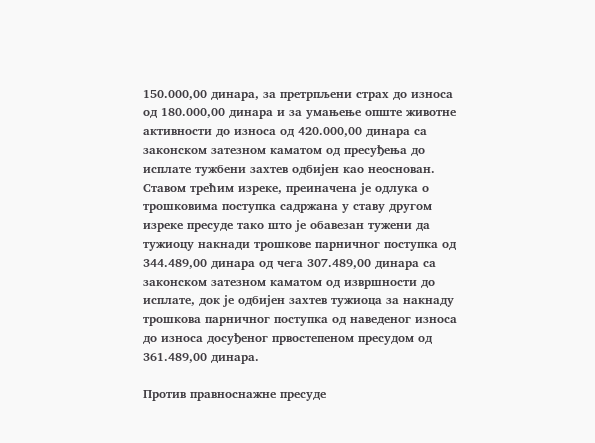150.000,00 динара, за претрпљени страх до износа од 180.000,00 динара и за умањење опште животне активности до износа од 420.000,00 динара са законском затезном каматом од пресуђења до исплате тужбени захтев одбијен као неоснован. Ставом трећим изреке, преиначена је одлука о трошковима поступка садржана у ставу другом изреке пресуде тако што је обавезан тужени да тужиоцу накнади трошкове парничног поступка од 344.489,00 динара од чега 307.489,00 динара са законском затезном каматом од извршности до исплате, док је одбијен захтев тужиоца за накнаду трошкова парничног поступка од наведеног износа до износа досуђеног првостепеном пресудом од 361.489,00 динара.

Против правноснажне пресуде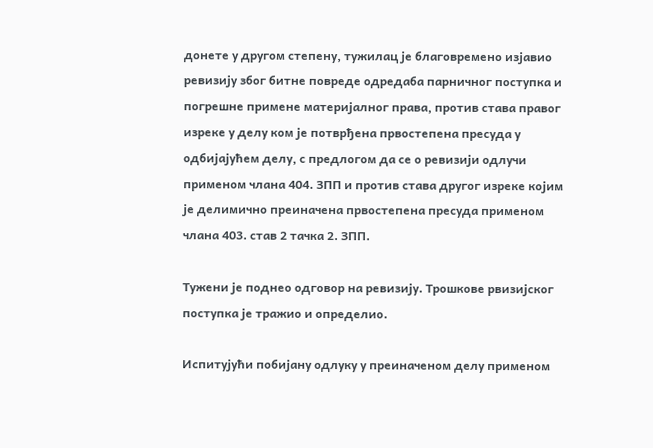донете у другом степену, тужилац је благовремено изјавио ревизију због битне повреде одредаба парничног поступка и погрешне примене материјалног права, против става правог изреке у делу ком је потврђена првостепена пресуда у одбијајућем делу, с предлогом да се о ревизији одлучи применом члана 404. ЗПП и против става другог изреке којим је делимично преиначена првостепена пресуда применом члана 403. став 2 тачка 2. ЗПП.

Тужени је поднео одговор на ревизију. Трошкове рвизијског поступка је тражио и определио.

Испитујући побијану одлуку у преиначеном делу применом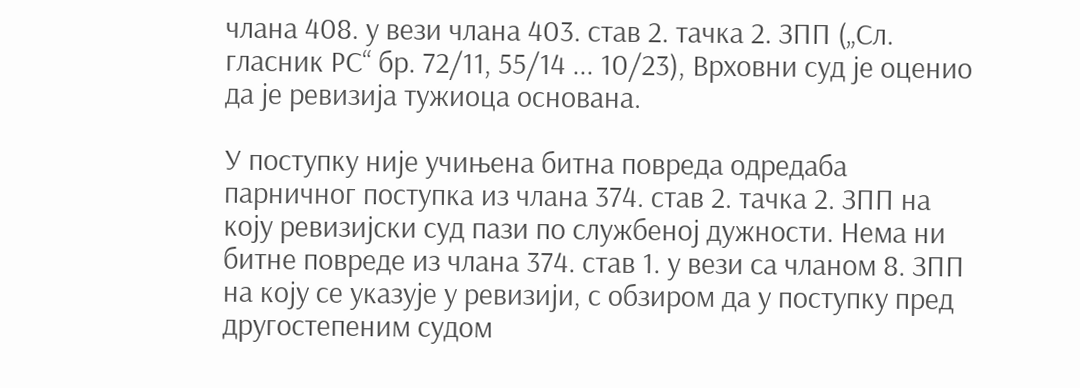члана 408. у вези члана 403. став 2. тачка 2. ЗПП („Сл. гласник РС“ бр. 72/11, 55/14 ... 10/23), Врховни суд је оценио да је ревизија тужиоца основана.

У поступку није учињена битна повреда одредаба парничног поступка из члана 374. став 2. тачка 2. ЗПП на коју ревизијски суд пази по службеној дужности. Нема ни битне повреде из члана 374. став 1. у вези са чланом 8. ЗПП на коју се указује у ревизији, с обзиром да у поступку пред другостепеним судом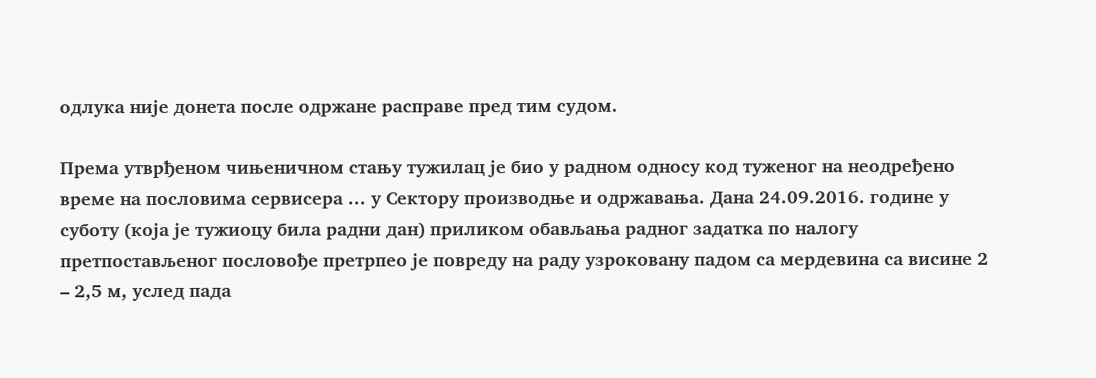одлука није донета после одржане расправе пред тим судом.

Према утврђеном чињеничном стању тужилац је био у радном односу код туженог на неодређено време на пословима сервисера ... у Сектору производње и одржавања. Дана 24.09.2016. године у суботу (која је тужиоцу била радни дан) приликом обављања радног задатка по налогу претпостављеног пословође претрпео је повреду на раду узроковану падом са мердевина са висине 2 – 2,5 м, услед пада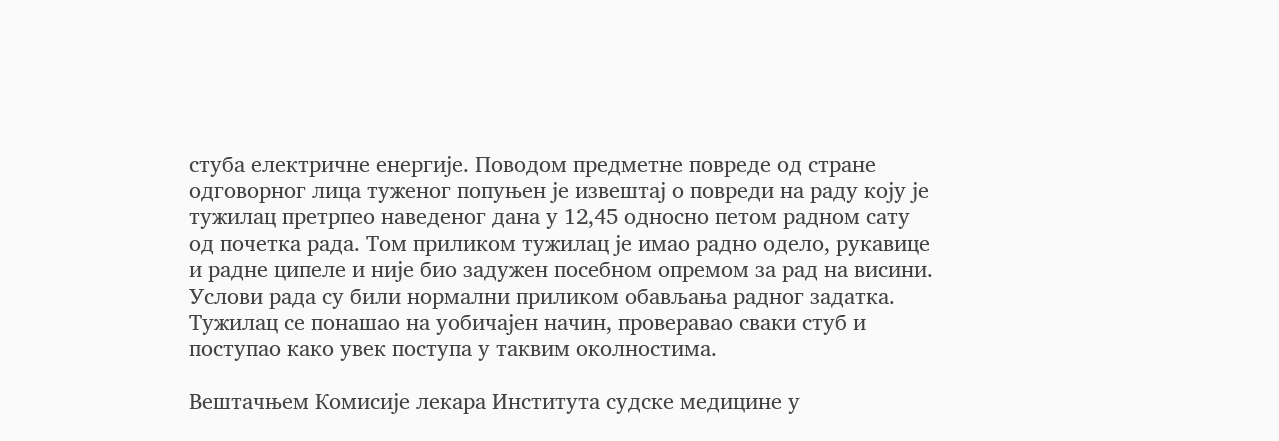стуба електричне енергије. Поводом предметне повреде од стране одговорног лица туженог попуњен је извештај о повреди на раду коју је тужилац претрпео наведеног дана у 12,45 односно петом радном сату од почетка рада. Том приликом тужилац је имао радно одело, рукавице и радне ципеле и није био задужен посебном опремом за рад на висини. Услови рада су били нормални приликом обављања радног задатка. Тужилац се понашао на уобичајен начин, проверавао сваки стуб и поступао како увек поступа у таквим околностима.

Вештачњем Комисије лекара Института судске медицине у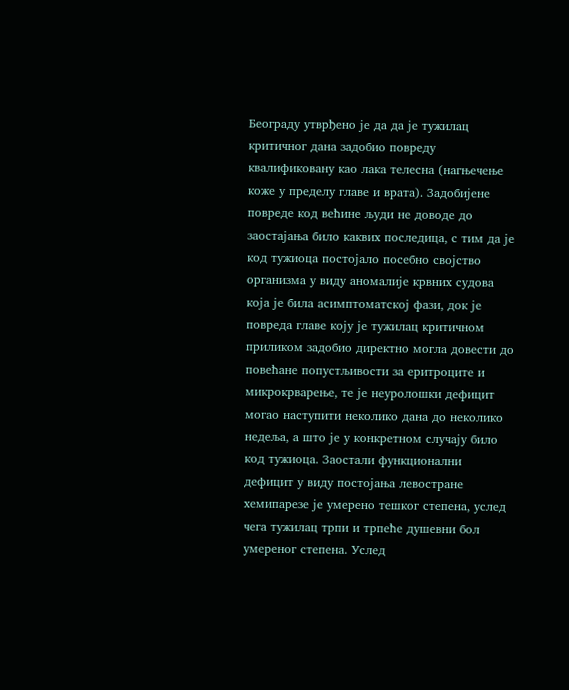Београду утврђено је да да је тужилац критичног дана задобио повреду квалификовану као лака телесна (нагњечење коже у пределу главе и врата). Задобијене повреде код већине људи не доводе до заостајања било каквих последица, с тим да је код тужиоца постојало посебно својство организма у виду аномалије крвних судова која је била асимптоматској фази, док је повреда главе коју је тужилац критичном приликом задобио директно могла довести до повећане попустљивости за еритроците и микрокрварење, те је неуролошки дефицит могао наступити неколико дана до неколико недеља, а што је у конкретном случају било код тужиоца. Заостали функционални дефицит у виду постојања левостране хемипарезе је умерено тешког степена, услед чега тужилац трпи и трпеће душевни бол умереног степена. Услед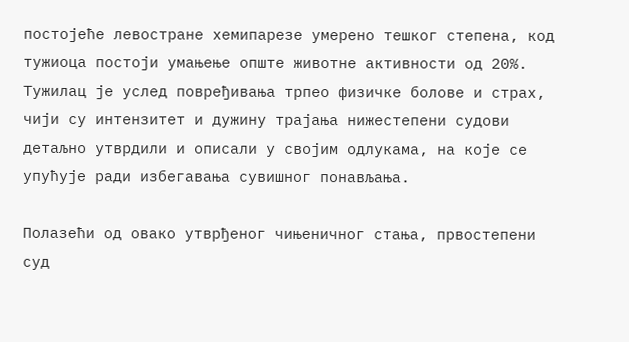постојеће левостране хемипарезе умерено тешког степена, код тужиоца постоји умањење опште животне активности од 20%. Тужилац је услед повређивања трпео физичке болове и страх, чији су интензитет и дужину трајања нижестепени судови детаљно утврдили и описали у својим одлукама, на које се упућује ради избегавања сувишног понављања.

Полазећи од овако утврђеног чињеничног стања, првостепени суд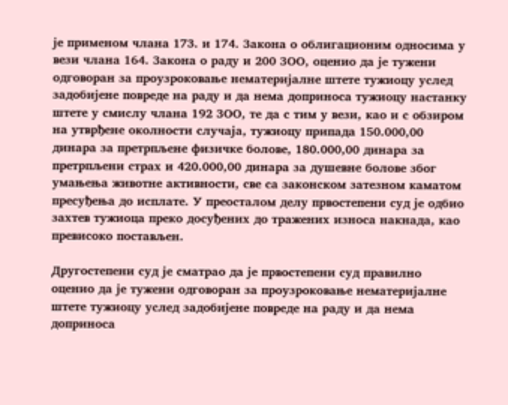је применом члана 173. и 174. Закона о облигационим односима у вези члана 164. Закона о раду и 200 ЗОО, оценио да је тужени одговоран за проузроковање нематеријалне штете тужиоцу услед задобијене повреде на раду и да нема доприноса тужиоцу настанку штете у смислу члана 192 ЗОО, те да с тим у вези, као и с обзиром на утврђене околности случаја, тужиоцу припада 150.000,00 динара за претрпљене физичке болове, 180.000,00 динара за претрпљени страх и 420.000,00 динара за душевне болове због умањења животне активности, све са законском затезном каматом пресуђења до исплате. У преосталом делу првостепени суд је одбио захтев тужиоца преко досуђених до тражених износа накнада, као превисоко постављен.

Другостепени суд је сматрао да је првостепени суд правилно оценио да је тужени одговоран за проузроковање нематеријалне штете тужиоцу услед задобијене повреде на раду и да нема доприноса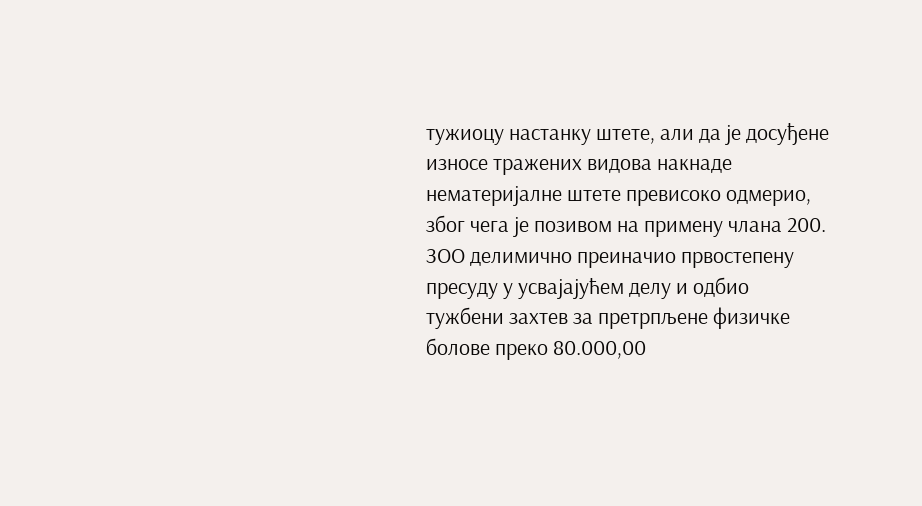тужиоцу настанку штете, али да је досуђене износе тражених видова накнаде нематеријалне штете превисоко одмерио, због чега је позивом на примену члана 200. ЗОО делимично преиначио првостепену пресуду у усвајајућем делу и одбио тужбени захтев за претрпљене физичке болове преко 80.000,00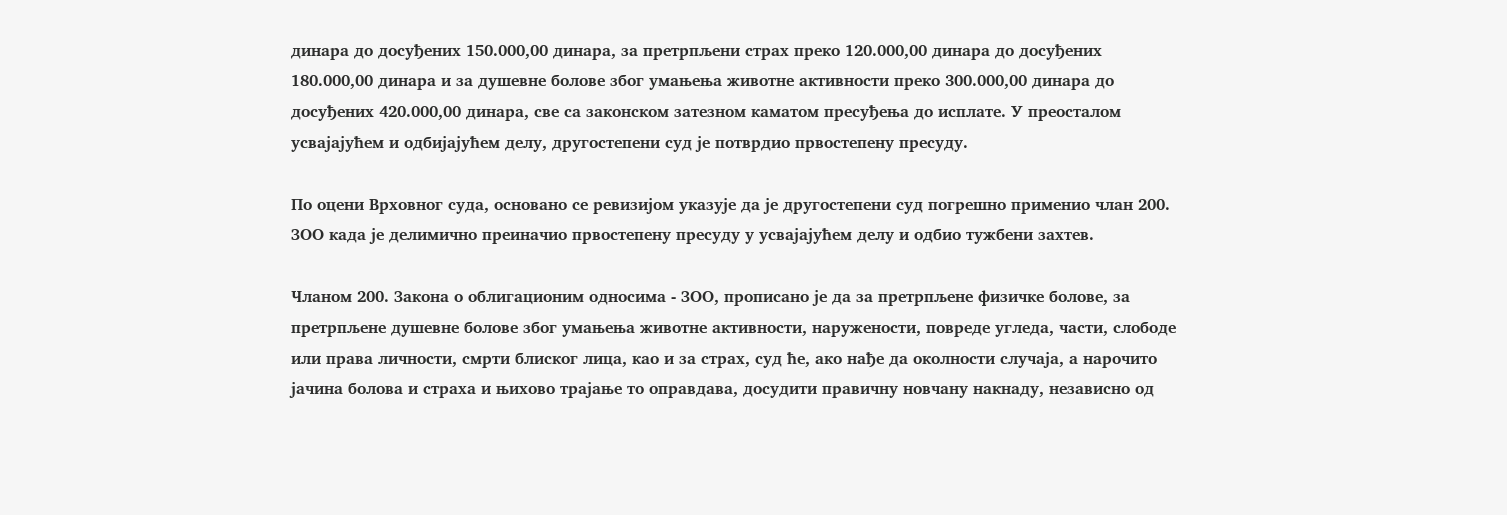динара до досуђених 150.000,00 динара, за претрпљени страх преко 120.000,00 динара до досуђених 180.000,00 динара и за душевне болове због умањења животне активности преко 300.000,00 динара до досуђених 420.000,00 динара, све са законском затезном каматом пресуђења до исплате. У преосталом усвајајућем и одбијајућем делу, другостепени суд је потврдио првостепену пресуду.

По оцени Врховног суда, основано се ревизијом указује да је другостепени суд погрешно применио члан 200. ЗОО када је делимично преиначио првостепену пресуду у усвајајућем делу и одбио тужбени захтев.

Чланом 200. Закона о облигационим односима - ЗОО, прописано је да за претрпљене физичке болове, за претрпљене душевне болове због умањења животне активности, наружености, повреде угледа, части, слободе или права личности, смрти блиског лица, као и за страх, суд ће, ако нађе да околности случаја, а нарочито јачина болова и страха и њихово трајање то оправдава, досудити правичну новчану накнаду, независно од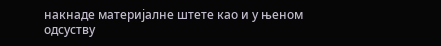накнаде материјалне штете као и у њеном одсуству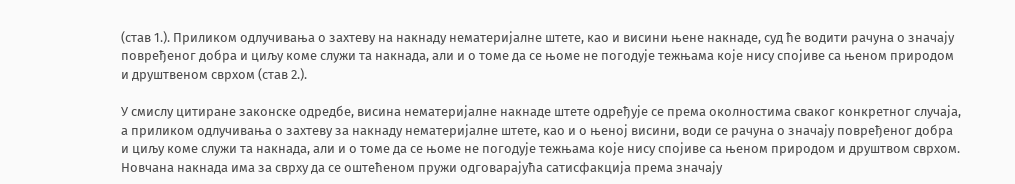(став 1.). Приликом одлучивања о захтеву на накнаду нематеријалне штете, као и висини њене накнаде, суд ће водити рачуна о значају повређеног добра и циљу коме служи та накнада, али и о томе да се њоме не погодује тежњама које нису спојиве са њеном природом и друштвеном сврхом (став 2.).

У смислу цитиране законске одредбе, висина нематеријалне накнаде штете одређује се према околностима сваког конкретног случаја, а приликом одлучивања о захтеву за накнаду нематеријалне штете, као и о њеној висини, води се рачуна о значају повређеног добра и циљу коме служи та накнада, али и о томе да се њоме не погодује тежњама које нису спојиве са њеном природом и друштвом сврхом. Новчана накнада има за сврху да се оштећеном пружи одговарајућа сатисфакција према значају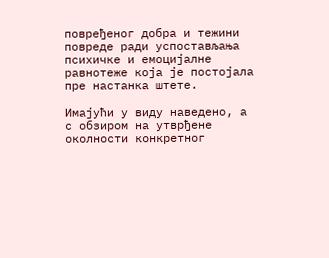повређеног добра и тежини повреде ради успостављања психичке и емоцијалне равнотеже која је постојала пре настанка штете.

Имајући у виду наведено, а с обзиром на утврђене околности конкретног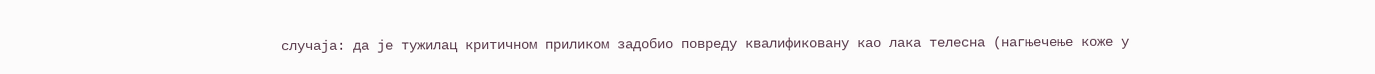случаја: да је тужилац критичном приликом задобио повреду квалификовану као лака телесна (нагњечење коже у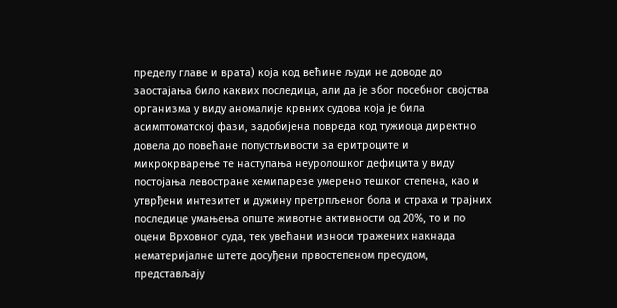пределу главе и врата) која код већине људи не доводе до заостајања било каквих последица, али да је због посебног својства организма у виду аномалије крвних судова која је била асимптоматској фази, задобијена повреда код тужиоца директно довела до повећане попустљивости за еритроците и микрокрварење те наступања неуролошког дефицита у виду постојања левостране хемипарезе умерено тешког степена, као и утврђени интезитет и дужину претрпљеног бола и страха и трајних последице умањења опште животне активности од 20%, то и по оцени Врховног суда, тек увећани износи тражених накнада нематеријалне штете досуђени првостепеном пресудом, представљају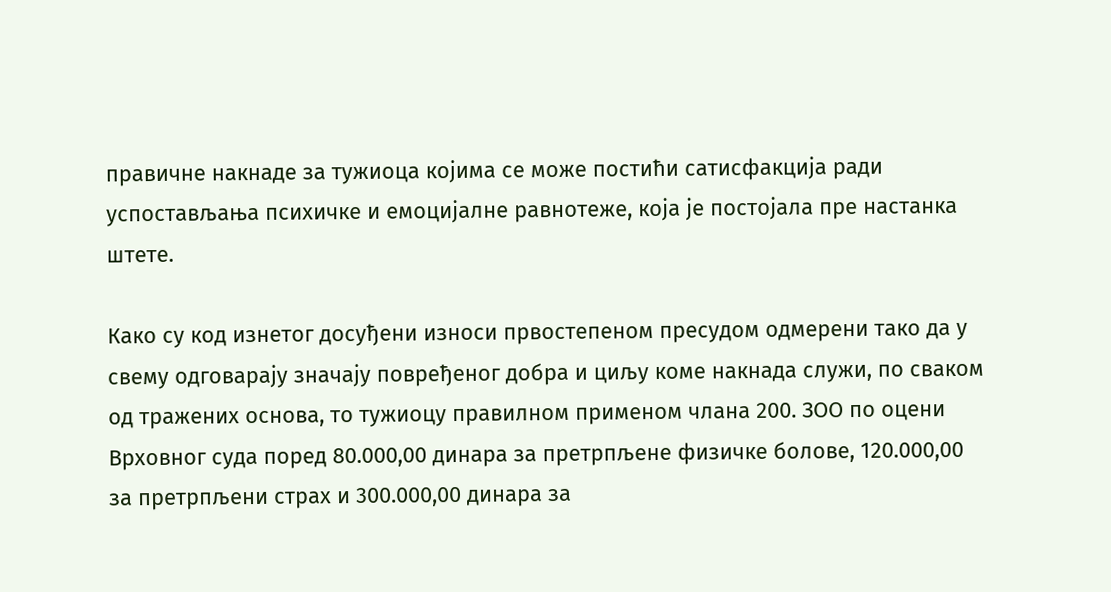правичне накнаде за тужиоца којима се може постићи сатисфакција ради успостављања психичке и емоцијалне равнотеже, која је постојала пре настанка штете.

Како су код изнетог досуђени износи првостепеном пресудом одмерени тако да у свему одговарају значају повређеног добра и циљу коме накнада служи, по сваком од тражених основа, то тужиоцу правилном применом члана 200. ЗОО по оцени Врховног суда поред 80.000,00 динара за претрпљене физичке болове, 120.000,00 за претрпљени страх и 300.000,00 динара за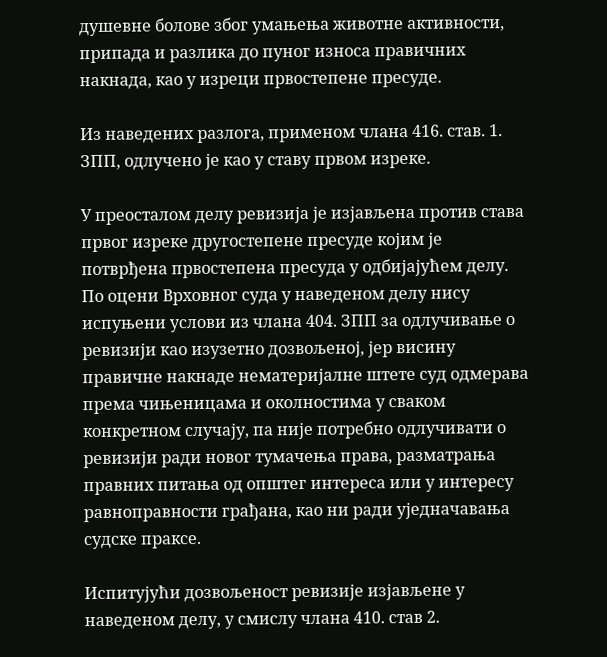душевне болове због умањења животне активности, припада и разлика до пуног износа правичних накнада, као у изреци првостепене пресуде.

Из наведених разлога, применом члана 416. став. 1. ЗПП, одлучено је као у ставу првом изреке.

У преосталом делу ревизија је изјављена против става првог изреке другостепене пресуде којим је потврђена првостепена пресуда у одбијајућем делу. По оцени Врховног суда у наведеном делу нису испуњени услови из члана 404. ЗПП за одлучивање о ревизији као изузетно дозвољеној, јер висину правичне накнаде нематеријалне штете суд одмерава према чињеницама и околностима у сваком конкретном случају, па није потребно одлучивати о ревизији ради новог тумачења права, разматрања правних питања од општег интереса или у интересу равноправности грађана, као ни ради уједначавања судске праксе.

Испитујући дозвољеност ревизије изјављене у наведеном делу, у смислу члана 410. став 2.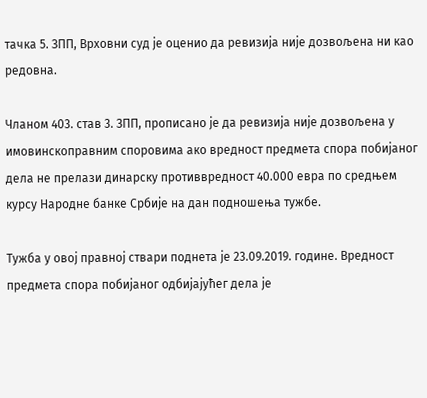тачка 5. ЗПП, Врховни суд је оценио да ревизија није дозвољена ни као редовна.

Чланом 403. став 3. ЗПП, прописано је да ревизија није дозвољена у имовинскоправним споровима ако вредност предмета спора побијаног дела не прелази динарску противвредност 40.000 евра по средњем курсу Народне банке Србије на дан подношења тужбе.

Тужба у овој правној ствари поднета је 23.09.2019. године. Вредност предмета спора побијаног одбијајућег дела је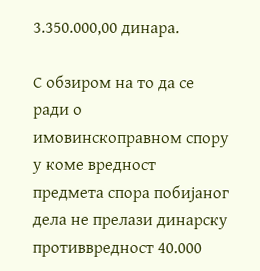3.350.000,00 динара.

С обзиром на то да се ради о имовинскоправном спору у коме вредност предмета спора побијаног дела не прелази динарску противвредност 40.000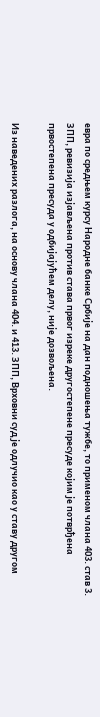евра по средњем курсу Народне банке Србије на дан подношења тужбе, то применом члана 403. став 3. ЗПП, ревизија изјављена против става првог изреке другостепене пресуде којим је потврђена првостепена пресуда у одбијајућем делу, није дозвољена.

Из наведених разлога, на основу члана 404. и 413. ЗПП, Врховни суд је одлучио као у ставу другом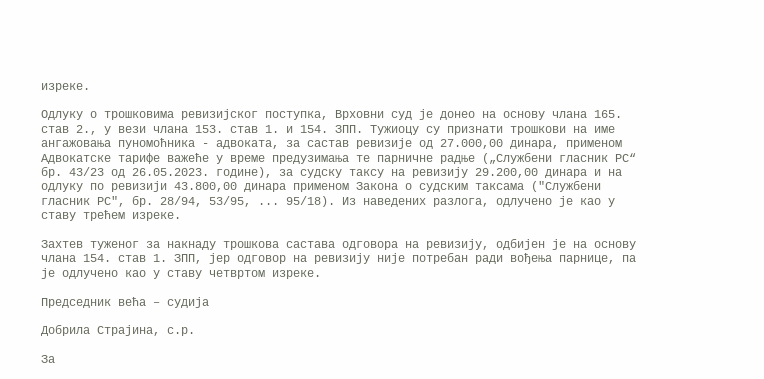изреке.

Одлуку о трошковима ревизијског поступка, Врховни суд је донео на основу члана 165. став 2., у вези члана 153. став 1. и 154. ЗПП. Тужиоцу су признати трошкови на име ангажовања пуномоћника - адвоката, за састав ревизије од 27.000,00 динара, применом Адвокатске тарифе важеће у време предузимања те парничне радње („Службени гласник РС“ бр. 43/23 од 26.05.2023. године), за судску таксу на ревизију 29.200,00 динара и на одлуку по ревизији 43.800,00 динара применом Закона о судским таксама ("Службени гласник РС", бр. 28/94, 53/95, ... 95/18). Из наведених разлога, одлучено је као у ставу трећем изреке.

Захтев туженог за накнаду трошкова састава одговора на ревизију, одбијен је на основу члана 154. став 1. ЗПП, јер одговор на ревизију није потребан ради вођења парнице, па је одлучено као у ставу четвртом изреке.

Председник већа – судија

Добрила Страјина, с.р.

За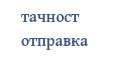тачност отправка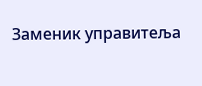Заменик управитеља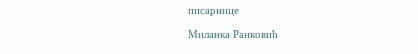писарнице

Миланка Ранковић